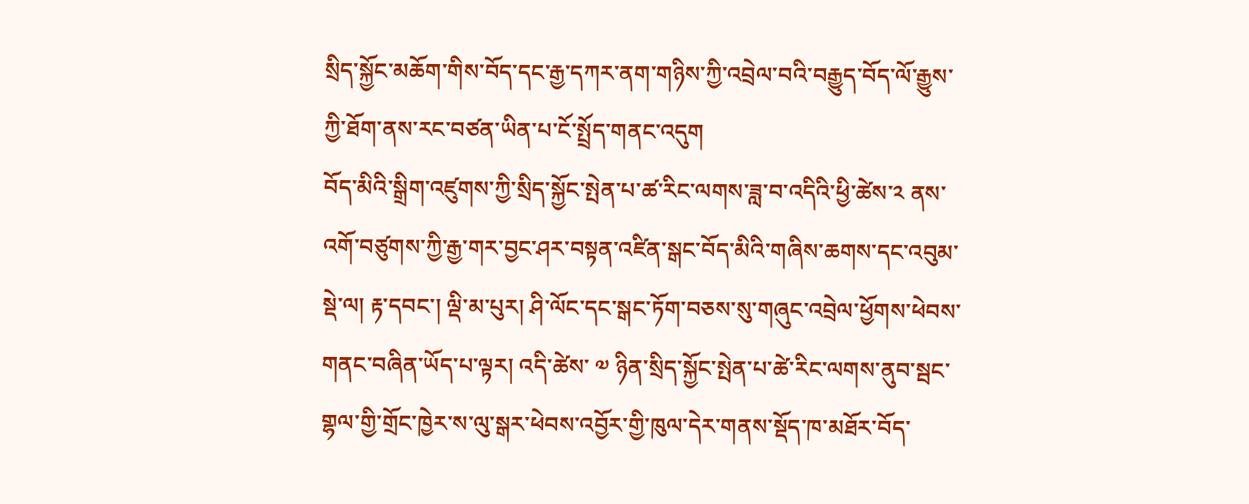སྲིད་སྐྱོང་མཆོག་གིས་བོད་དང་རྒྱ་དཀར་ནག་གཉིས་ཀྱི་འབྲེལ་བའི་བརྒྱུད་བོད་ལོ་རྒྱུས་ཀྱི་ཐོག་ནས་རང་བཙན་ཡིན་པ་ངོ་སྤྲོད་གནང་འདུག
བོད་མིའི་སྒྲིག་འཛུགས་ཀྱི་སྲིད་སྐྱོང་སྤེན་པ་ཚ་རིང་ལགས་ཟླ་བ་འདིའི་ཕྱི་ཚེས་༢ ནས་འགོ་བཙུགས་ཀྱི་རྒྱ་གར་བྱང་ཤར་བསྟན་འཛིན་སྒང་བོད་མིའི་གཞིས་ཆགས་དང་འབུམ་སྡེ་ལ། རྟ་དབང་། ལྡི་མ་པུར། ཤི་ལོང་དང་སྒང་ཏོག་བཅས་སུ་གཞུང་འབྲེལ་ཕྱོགས་ཕེབས་གནང་བཞིན་ཡོད་པ་ལྟར། འདི་ཚེས་ ༧ ཉིན་སྲིད་སྐྱོང་སྤེན་པ་ཚེ་རིང་ལགས་ནུབ་སྦང་གྷལ་གྱི་གྲོང་ཁྱེར་ས་ལུ་སྒར་ཕེབས་འབྱོར་གྱི་ཁུལ་དེར་གནས་སྡོད་ཁ་མཐོར་བོད་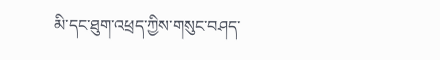མི་དང་ཐུག་འཕྲད་ཀྱིས་གསུང་བཤད་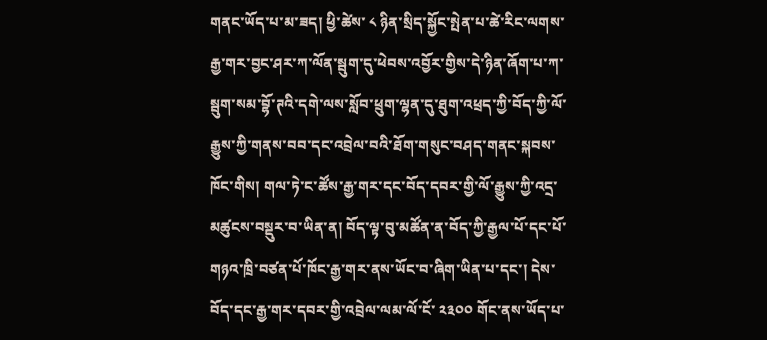གནང་ཡོད་པ་མ་ཟད། ཕྱི་ཚེས་ ༨ ཉིན་སྲིད་སྐྱོང་སྤེན་པ་ཚེ་རིང་ལགས་རྒྱ་གར་བྱང་ཤར་ཀ་ལོན་སྦུག་དུ་ཕེབས་འབྱོར་གྱིས་དེ་ཉིན་ཞོག་པ་ཀ་སྦུག་སམ་བྷོ་ཊའི་དགེ་ལས་སློབ་ཕྲུག་ལྷན་དུ་ཐུག་འཕྲད་ཀྱི་བོད་ཀྱི་ལོ་རྒྱུས་ཀྱི་གནས་བབ་དང་འབྲེལ་བའི་ཐོག་གསུང་བཤད་གནང་སྐབས་ཁོང་གིས། གལ་ཏེ་ང་ཚོས་རྒྱ་གར་དང་བོད་དབར་གྱི་ལོ་རྒྱུས་ཀྱི་འདྲ་མཚུངས་བསྡུར་བ་ཡིན་ན། བོད་ལྟ་བུ་མཚོན་ན་བོད་ཀྱི་རྒྱལ་པོ་དང་པོ་གཉའ་ཁྲི་བཙན་པོ་ཁོང་རྒྱ་གར་ནས་ཡོང་བ་ཞིག་ཡིན་པ་དང་། དེས་བོད་དང་རྒྱ་གར་དབར་གྱི་འབྲེལ་ལམ་ལོ་ངོ་ ༢༣༠༠ གོང་ནས་ཡོད་པ་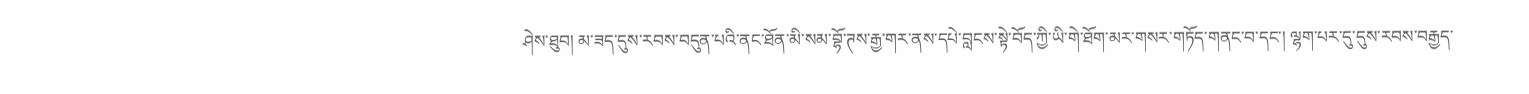ཤེས་ཐུབ། མ་ཟད་དུས་རབས་བདུན་པའི་ནང་ཐོན་མི་སམ་བྷོ་ཊས་རྒྱ་གར་ནས་དཔེ་བླངས་སྟེ་བོད་ཀྱི་ཡི་གེ་ཐོག་མར་གསར་གཏོད་གནང་བ་དང་། ལྷག་པར་དུ་དུས་རབས་བརྒྱད་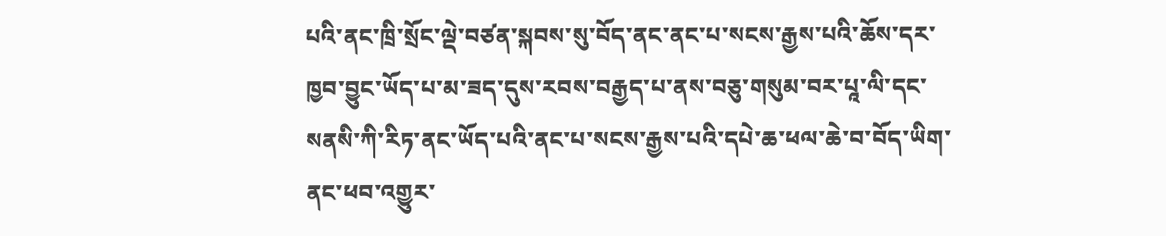པའི་ནང་ཁྲི་སྲོང་ལྡེ་བཙན་སྐབས་སུ་བོད་ནང་ནང་པ་སངས་རྒྱས་པའི་ཆོས་དར་ཁྱབ་བྱུང་ཡོད་པ་མ་ཟད་དུས་རབས་བརྒྱད་པ་ནས་བཅུ་གསུམ་བར་པཱ་ལི་དང་སནསི་ཀི་རིཏ་ནང་ཡོད་པའི་ནང་པ་སངས་རྒྱས་པའི་དཔེ་ཆ་ཕལ་ཆེ་བ་བོད་ཡིག་ནང་ཕབ་འགྱུར་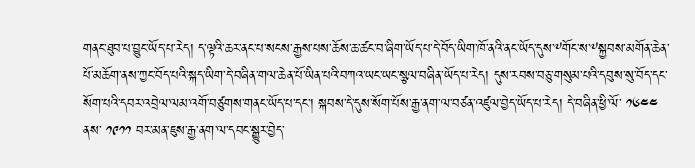གནང་ཐུབ་པ་བྱུང་ཡོད་པ་རེད། ད་ལྟའི་ཆར་ནང་པ་སངས་རྒྱས་པས་ཆོས་ཆ་ཚང་བ་ཞིག་ཡོད་པ་དེ་བོད་ཡིག་ཁོ་ནའི་ནང་ཡོད་དུས་༸གོང་ས་༸སྐྱབས་མགོན་ཆེན་པོ་མཆོག་ནས་ཀྱང་བོད་པའི་སྐད་ཡིག་དེ་བཞིན་གལ་ཆེན་པོ་ཡིན་པའི་བཀའ་ཡང་ཡང་སྩལ་བཞིན་ཡོད་པ་རེད། དུས་རབས་བཅུ་གསུམ་པའི་དབུས་སུ་བོད་དང་སོག་པའི་དབར་འབྲེལ་ལམ་འགོ་བཙུགས་གནང་ཡོད་པ་དང་། སྐབས་དེ་དུས་སོག་པོས་རྒྱ་ནག་ལ་བཙན་འཛུལ་བྱེད་ཡོད་པ་རེད། དེ་བཞིན་ཕྱི་ལོ་ ༡༦༤༤ ནས་ ༡༩༡༡ བར་མན་ཇུས་རྒྱ་ནག་ལ་དབང་སྒྱུར་བྱེད་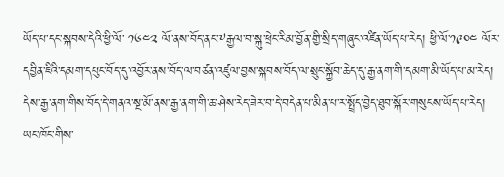ཡོད་པ་དང་སྐབས་དེའི་ཕྱི་ལོ་ ༡༦༤༢ ལོ་ནས་བོད་ནང་༸རྒྱལ་བ་སྐུ་ཕྲེང་རིམ་བྱོན་གྱི་སྲིད་གཞུང་འཛིན་ཡོད་པ་རེད། ཕྱི་ལོ་༡༩༠༤ ལོར་དབྱིན་ཇིའི་དམག་དཔུང་བོད་དུ་འབྱོར་ནས་བོད་ལ་བཙན་འཛུལ་བྱས་སྐབས་བོད་ལ་སྲུང་སྐྱོབ་ཆེད་དུ་རྒྱ་ནག་གི་དམག་མི་ཡོད་པ་མ་རེད། དེས་རྒྱ་ནག་གིས་བོད་དེ་གནའ་སྔ་མོ་ནས་རྒྱ་ནག་གི་ཆ་ཤེས་རེད་ཟེར་བ་དེ་བདེན་པ་མིན་པ་ར་སྤྲོད་བྱེད་ཐུབ་སྐོར་གསུངས་ཡོད་པ་རེད།
ཡང་ཁོང་གིས་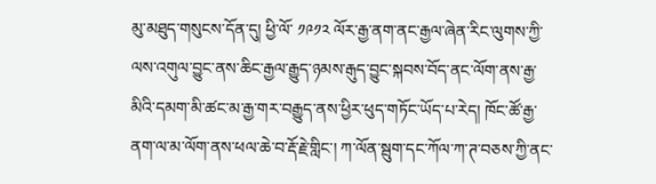མུ་མཐུད་གསུངས་དོན་དུ། ཕྱི་ལོ་ ༡༩༡༢ ལོར་རྒྱ་ནག་ནང་རྒྱལ་ཞེན་རིང་ལུགས་ཀྱི་ལས་འགུལ་བྱུང་ནས་ཆིང་རྒྱལ་རྒྱུད་ཉམས་རྒུད་བྱུང་སྐབས་བོད་ནང་ལོག་ནས་རྒྱ་མིའི་དམག་མི་ཚང་མ་རྒྱ་གར་བརྒྱུད་ནས་ཕྱིར་ཕུད་གཏོང་ཡོད་པ་རེད། ཁོང་ཚོ་རྒྱ་ནག་ལ་མ་ལོག་ནས་ཕལ་ཆེ་བ་རྡོ་རྗེ་གླིང་། ཀ་ལོན་སྦུག་དང་ཀོལ་ཀ་ཊ་བཅས་ཀྱི་ནང་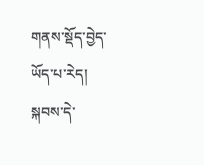གནས་སྡོད་བྱེད་ཡོད་པ་རེད། སྐབས་དེ་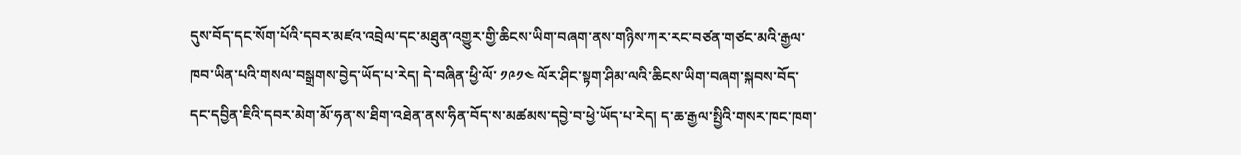དུས་བོད་དང་སོག་པོའི་དབར་མཛའ་འབྲེལ་དང་མཐུན་འགྱུར་གྱི་ཆིངས་ཡིག་བཞག་ནས་གཉིས་ཀར་རང་བཙན་གཙང་མའི་རྒྱལ་ཁབ་ཡིན་པའི་གསལ་བསྒྲགས་བྱེད་ཡོད་པ་རེད། དེ་བཞིན་ཕྱི་ལོ་ ༡༩༡༤ ལོར་ཤིང་སྟག་ཤིམ་ལའི་ཆིངས་ཡིག་བཞག་སྐབས་བོད་དང་དབྱིན་ཇིའི་དབར་མེག་མོ་ཧན་ས་ཐིག་འཐེན་ནས་ཧིན་བོད་ས་མཚམས་དབྱེ་བ་ཕྱེ་ཡོད་པ་རེད། ད་ཆ་རྒྱལ་སྤྱིའི་གསར་ཁང་ཁག་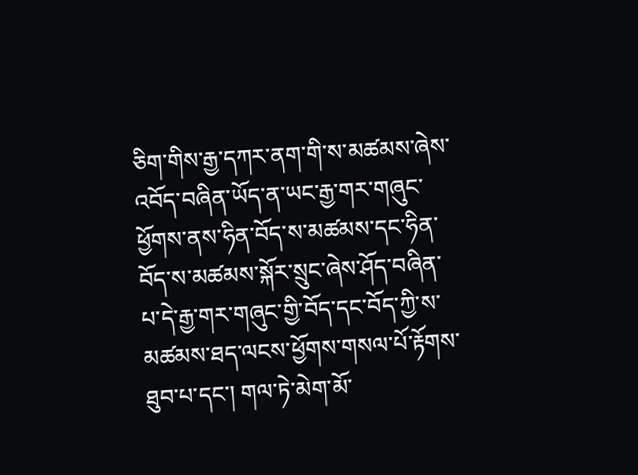ཅིག་གིས་རྒྱ་དཀར་ནག་གི་ས་མཚམས་ཞེས་འབོད་བཞིན་ཡོད་ན་ཡང་རྒྱ་གར་གཞུང་ཕྱོགས་ནས་ཧིན་བོད་ས་མཚམས་དང་ཧིན་བོད་ས་མཚམས་སྐོར་སྲུང་ཞེས་ཤོད་བཞིན་པ་དེ་རྒྱ་གར་གཞུང་གྱི་བོད་དང་བོད་ཀྱི་ས་མཚམས་ཐད་ལངས་ཕྱོགས་གསལ་པོ་རྟོགས་ཐུབ་པ་དང་། གལ་ཏེ་མེག་མོ་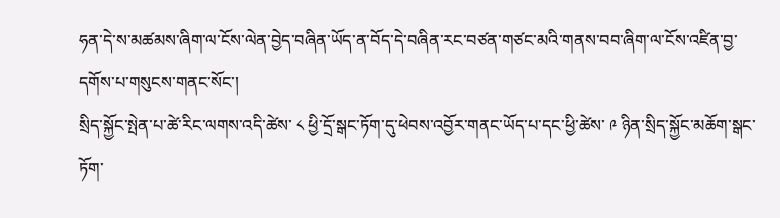ཧན་དེ་ས་མཚམས་ཞིག་ལ་ངོས་ལེན་བྱེད་བཞིན་ཡོད་ན་བོད་དེ་བཞིན་རང་བཙན་གཙང་མའི་གནས་བབ་ཞིག་ལ་ངོས་འཛིན་བྱ་དགོས་པ་གསུངས་གནང་སོང་།
སྲིད་སྐྱོང་སྤེན་པ་ཚེ་རིང་ལགས་འདི་ཚེས་ ༨ ཕྱི་དྲོ་སྒང་ཏོག་དུ་ཕེབས་འབྱོར་གནང་ཡོད་པ་དང་ཕྱི་ཚེས་ ༩ ཉིན་སྲིད་སྐྱོང་མཆོག་སྒང་ཏོག་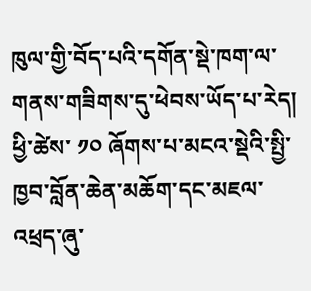ཁུལ་གྱི་བོད་པའི་དགོན་སྡེ་ཁག་ལ་གནས་གཟིགས་དུ་ཕེབས་ཡོད་པ་རེད། ཕྱི་ཚེས་ ༡༠ ཞོགས་པ་མངའ་སྡེའི་སྤྱི་ཁྱབ་བློན་ཆེན་མཆོག་དང་མཇལ་འཕྲད་ཞུ་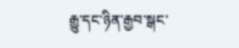རྒྱུ་དང་ཉིན་རྒྱབ་སྒང་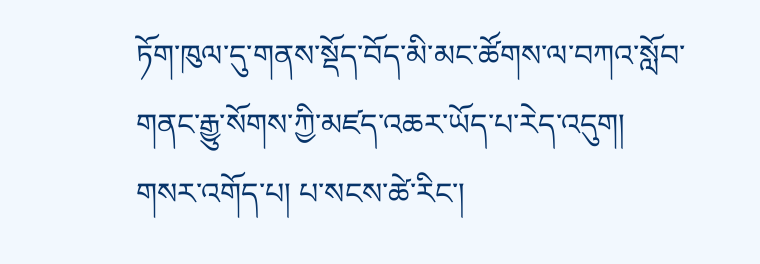ཏོག་ཁུལ་དུ་གནས་སྡོད་བོད་མི་མང་ཚོགས་ལ་བཀའ་སློབ་གནང་རྒྱུ་སོགས་ཀྱི་མཛད་འཆར་ཡོད་པ་རེད་འདུག།
གསར་འགོད་པ། པ་སངས་ཚེ་རིང་།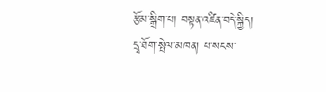རྩོམ་སྒྲིག་པ། བསྟན་འཛིན་བདེ་སྐྱིད།
དྲྭ་ཐོག་སྤེལ་མཁན། པ་སངས་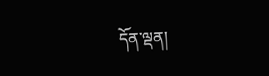དོན་ལྡན།